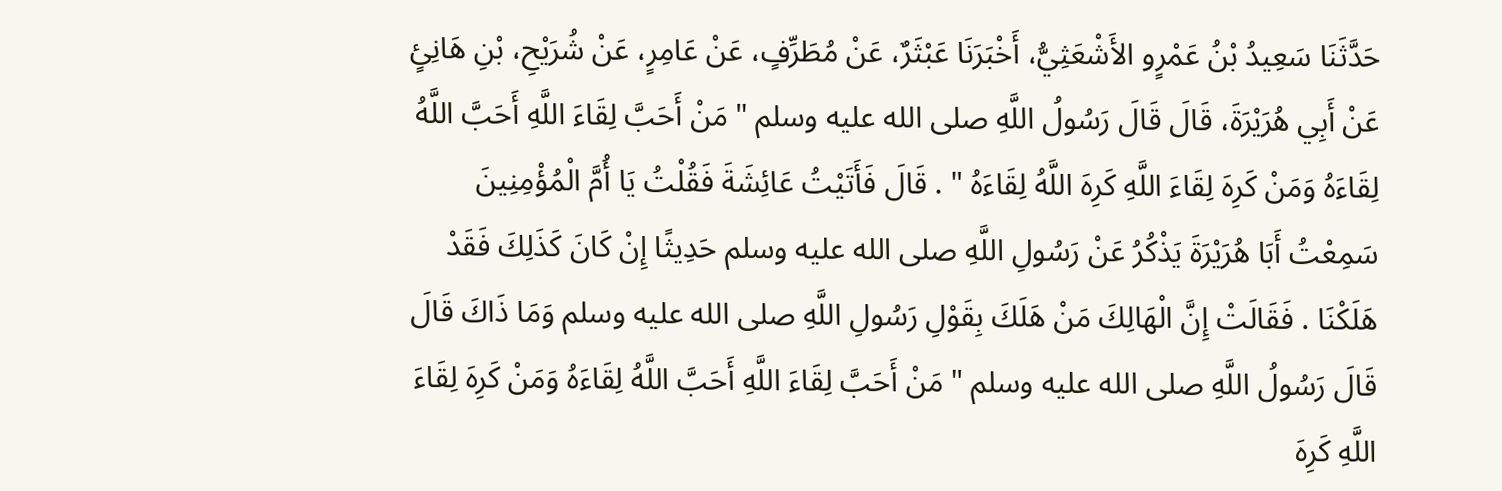حَدَّثَنَا سَعِيدُ بْنُ عَمْرٍو الأَشْعَثِيُّ، أَخْبَرَنَا عَبْثَرٌ، عَنْ مُطَرِّفٍ، عَنْ عَامِرٍ، عَنْ شُرَيْحِ، بْنِ هَانِئٍ عَنْ أَبِي هُرَيْرَةَ، قَالَ قَالَ رَسُولُ اللَّهِ صلى الله عليه وسلم " مَنْ أَحَبَّ لِقَاءَ اللَّهِ أَحَبَّ اللَّهُ لِقَاءَهُ وَمَنْ كَرِهَ لِقَاءَ اللَّهِ كَرِهَ اللَّهُ لِقَاءَهُ " . قَالَ فَأَتَيْتُ عَائِشَةَ فَقُلْتُ يَا أُمَّ الْمُؤْمِنِينَ سَمِعْتُ أَبَا هُرَيْرَةَ يَذْكُرُ عَنْ رَسُولِ اللَّهِ صلى الله عليه وسلم حَدِيثًا إِنْ كَانَ كَذَلِكَ فَقَدْ هَلَكْنَا . فَقَالَتْ إِنَّ الْهَالِكَ مَنْ هَلَكَ بِقَوْلِ رَسُولِ اللَّهِ صلى الله عليه وسلم وَمَا ذَاكَ قَالَ قَالَ رَسُولُ اللَّهِ صلى الله عليه وسلم " مَنْ أَحَبَّ لِقَاءَ اللَّهِ أَحَبَّ اللَّهُ لِقَاءَهُ وَمَنْ كَرِهَ لِقَاءَ اللَّهِ كَرِهَ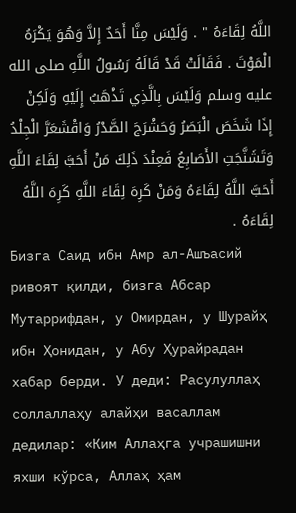اللَّهُ لِقَاءَهُ " . وَلَيْسَ مِنَّا أَحَدٌ إِلاَّ وَهُوَ يَكْرَهُ الْمَوْتَ . فَقَالَتْ قَدْ قَالَهُ رَسُولُ اللَّهِ صلى الله عليه وسلم وَلَيْسَ بِالَّذِي تَذْهَبُ إِلَيْهِ وَلَكِنْ إِذَا شَخَصَ الْبَصَرُ وَحَشْرَجَ الصَّدْرُ وَاقْشَعَرَّ الْجِلْدُ وَتَشَنَّجَتِ الأَصَابِعُ فَعِنْدَ ذَلِكَ مَنْ أَحَبَّ لِقَاءَ اللَّهِ أَحَبَّ اللَّهُ لِقَاءَهُ وَمَنْ كَرِهَ لِقَاءَ اللَّهِ كَرِهَ اللَّهُ لِقَاءَهُ .
Бизга Саид ибн Амр ал-Ашъасий ривоят қилди, бизга Абсар Мутаррифдан, у Омирдан, у Шурайҳ ибн Ҳонидан, у Абу Ҳурайрадан хабар берди. У деди: Расулуллаҳ соллаллаҳу алайҳи васаллам дедилар: «Ким Аллаҳга учрашишни яхши кўрса, Аллаҳ ҳам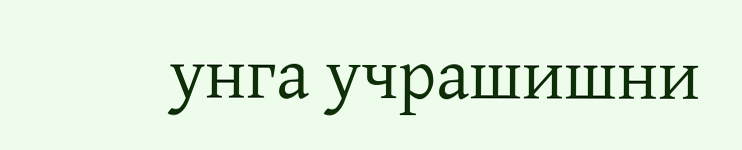унга учрашишни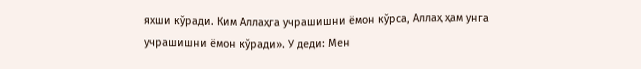яхши кўради. Ким Аллаҳга учрашишни ёмон кўрса, Аллаҳ ҳам унга учрашишни ёмон кўради». У деди: Мен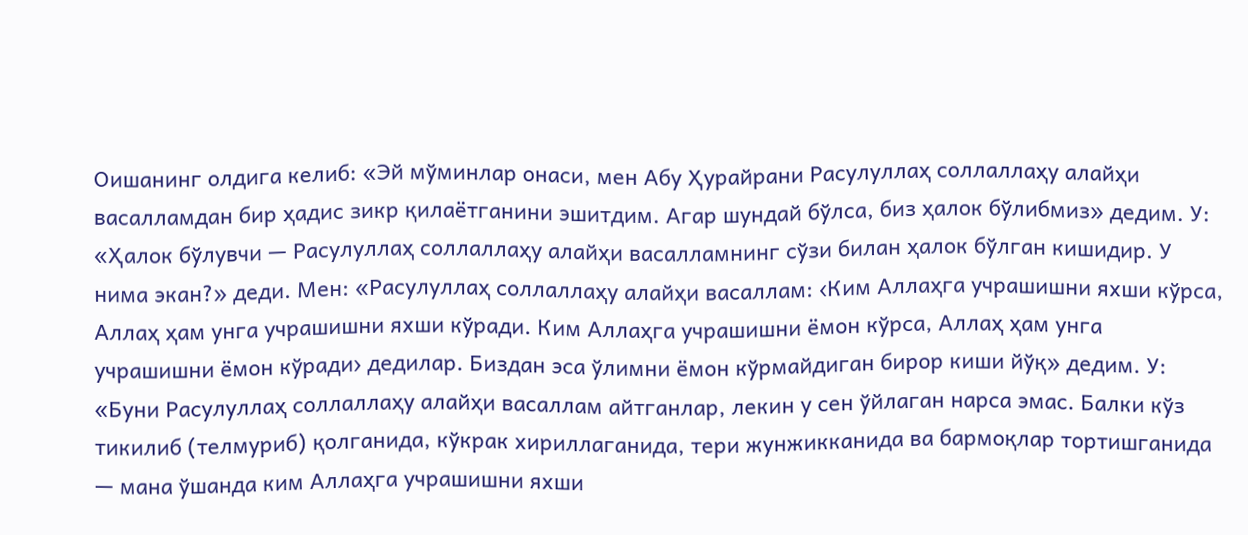Оишанинг олдига келиб: «Эй мўминлар онаси, мен Абу Ҳурайрани Расулуллаҳ соллаллаҳу алайҳи васалламдан бир ҳадис зикр қилаётганини эшитдим. Агар шундай бўлса, биз ҳалок бўлибмиз» дедим. У: «Ҳалок бўлувчи — Расулуллаҳ соллаллаҳу алайҳи васалламнинг сўзи билан ҳалок бўлган кишидир. У нима экан?» деди. Мен: «Расулуллаҳ соллаллаҳу алайҳи васаллам: ‹Ким Аллаҳга учрашишни яхши кўрса, Аллаҳ ҳам унга учрашишни яхши кўради. Ким Аллаҳга учрашишни ёмон кўрса, Аллаҳ ҳам унга учрашишни ёмон кўради› дедилар. Биздан эса ўлимни ёмон кўрмайдиган бирор киши йўқ» дедим. У: «Буни Расулуллаҳ соллаллаҳу алайҳи васаллам айтганлар, лекин у сен ўйлаган нарса эмас. Балки кўз тикилиб (телмуриб) қолганида, кўкрак хириллаганида, тери жунжикканида ва бармоқлар тортишганида — мана ўшанда ким Аллаҳга учрашишни яхши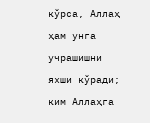кўрса, Аллаҳ ҳам унга учрашишни яхши кўради; ким Аллаҳга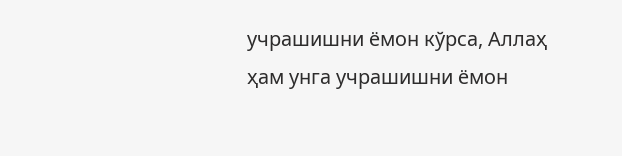учрашишни ёмон кўрса, Аллаҳ ҳам унга учрашишни ёмон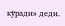кўради» деди.